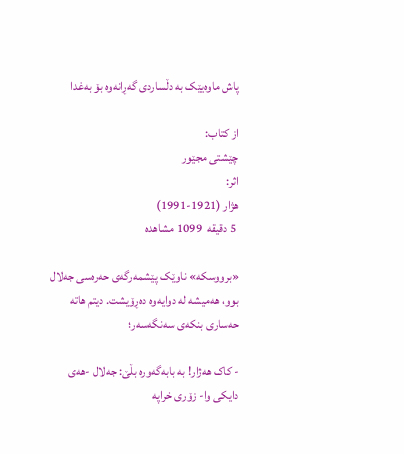پاش ماوەیێک بە دڵساردی گەڕانەوە بۆ بەغدا

از کتاب:
چێشتی مجێور
اثر:
هژار (1921-1991)
 5 دقیقه  1099 مشاهده

«برووسکە» ناوێک پێشمەرگەی حەرەسی جەلال بوو، هەمیشە لە دوایەوە دەڕۆیشت. دیتم هاتە حەساری بنکەی سەنگەسەر؛

- کاک هەژار! بە بابەگەورە بڵێ: جەلال -هەی دایکی وا- زۆری خراپە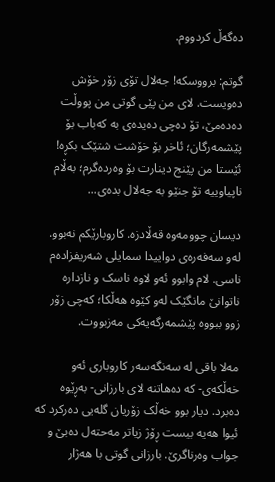دەگەڵ کردووم.

گوتم: برووسکە! جەلال تۆی زۆر خۆش دەویست. لای من پێی گوتی من پووڵت دەدەمێ، تۆ دەچی دەیدەی بە کەباب بۆ پێشمەرگان؛ ئاخر بۆ خۆشت شتێک بکڕە! ئێستا من پێنج دینارت بۆ وەردەگرم؛ بەڵام ناپیاوییە تۆ جنێو بە جەلال بدەی...

دیسان چوومەوە قەڵادزە. کاروبارێکم نەبوو. لەو سەفەرەی دواییدا سمایلی شەریفزادەم ناسی. لام وابوو ئەو لاوە ناسک و نازدارە ناتوانێ مانگێک لەو کێوە هەڵکا؛ کەچی زۆر زوو ببووە پێشمەرگەیەکی مەزبووت.

مەلا باقی لە سەنگەسەر کاروباری ئەو خەڵکەی- کە دەهاتنە لای بارزانی- بەڕێوە دەبرد. دیار بوو خەڵک زۆریان گلەیی دەرکرد کە ئیوا هەیە بیست ڕۆژ زیاتر مەحتەل دەبێ و جواب وەرناگرێ. بارزانی گوتی با هەژار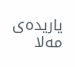یاریدەی مەلا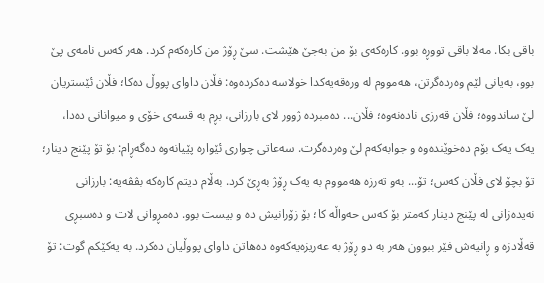باقی بکا. مەلا باقی تووڕە بوو. کارەکەی بۆ من بەجێ هێشت. سێ ڕۆژ من کارەکەم کرد. هەر کەس نامەی پێ بوو، بەیانی لێم وەردەگرتن، هەمووم لە ورەقەیەکدا خولاسە دەکردەوە: فڵان داوای پووڵ دەکا؛ فڵان ئێستریان لێ ساندووە؛ فڵان قەرزی نادەنەوە؛ فڵان... دەمبردە ژوور لای بارزانی، بڕم بە قسەی خۆی و میوانانی دەدا، یەک یەک بۆم دەخوێندەوە و جوابەکەم لێ وەردەگرت. سەعاتی چواری ئێوارە پێیانەوە دەگەڕام: بۆ تۆ پێنج دینار؛ تۆ بچۆ لای فڵان کەس؛ تۆ... بەو تەرزە هەمووم بە یەک ڕۆژ بەڕێ کرد. بەڵام دیتم کارەکە بڤڤەیە: بارزانی نەیدەزانی لە پێنج دینار کەمتر بۆ کەس حەواڵە کا؛ بۆ زۆرانیش دە و بیست بوو. دەمڕوانی لات و دەسبڕی قەڵادزە و ڕانیەش فێر ببوون هەر بە دو ڕۆژ بە عەریزەیەکەوە دەهاتن داوای پووڵیان دەکرد. بە یەکێکم گوت: تۆ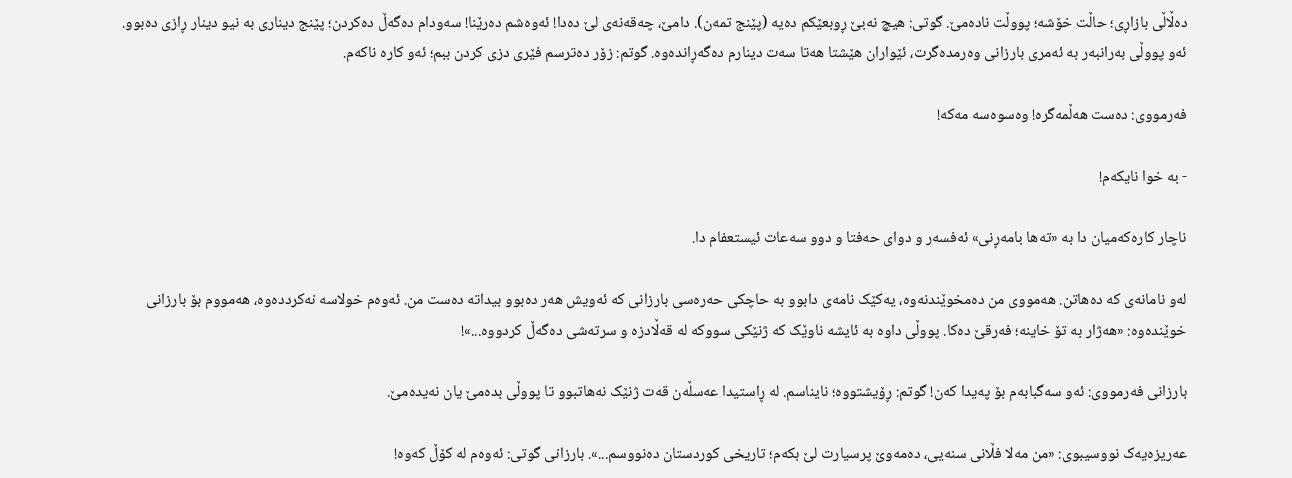دەڵاڵی بازاڕی؛ حاڵت خۆشە؛ پووڵت نادەمێ. گوتی: هیچ نەبێ ڕوبعێکم دەیە (پێنج تمەن). دامێ، چەقەنەی لێ دەدا! ئەوەشم دەرێنا! سەودام دەگەڵ دەکردن؛ پێنج دیناری بە نیو دینار ڕازی دەبوو. ئەو پووڵی بەرانبەر بە ئەمری بارزانی وەرمدەگرت، ئێواران هێشتا هەتا سەت دینارم دەگەڕاندەوە. گوتم: زۆر دەترسم فێری دزی کردن ببم؛ ئەو کارە ناکەم.

فەرمووی: دەست هەڵمەگرە! وەسوەسە مەکە!

- بە خوا نایکەم!

ناچار کارەکەمیان دا بە «تەها بامەڕنی» ئەفسەر و دوای حەفتا و دوو سەعات ئیستعفام دا.

لەو نامانەی کە دەهاتن. هەمووی من دەمخوێندنەوە، یەکێک نامەی دابوو بە حاچکی حەرەسی بارزانی کە ئەویش هەر دەبوو بیداتە دەست من. ئەوەم خولاسە نەکرددەوە، هەمووم بۆ بارزانی خوێندەوە: «هەژار بە تۆ خاینە؛ فەرقێ دەکا. پووڵی داوە بە ئایشە ناوێک کە ژنێکی سووکە لە قەڵادزە و سرتەشی دەگەڵ کردووە...»!

بارزانی فەرمووی: ئەو سەگبابەم بۆ پەیدا کەن! گوتم: ڕۆیشتووە؛ نایناسم. لە ڕاستیدا عەسڵەن قەت ژنێک نەهاتبوو تا پووڵی بدەمێ یان نەیدەمێ.

عەریزەیەک نووسیبوی: «من مەلا فڵانی سنەیی، دەمەوێ پرسیارت لێ بکەم؛ تاریخی کوردستان دەنووسم...». بارزانی گوتی: ئەوەم لە کۆڵ کەوە!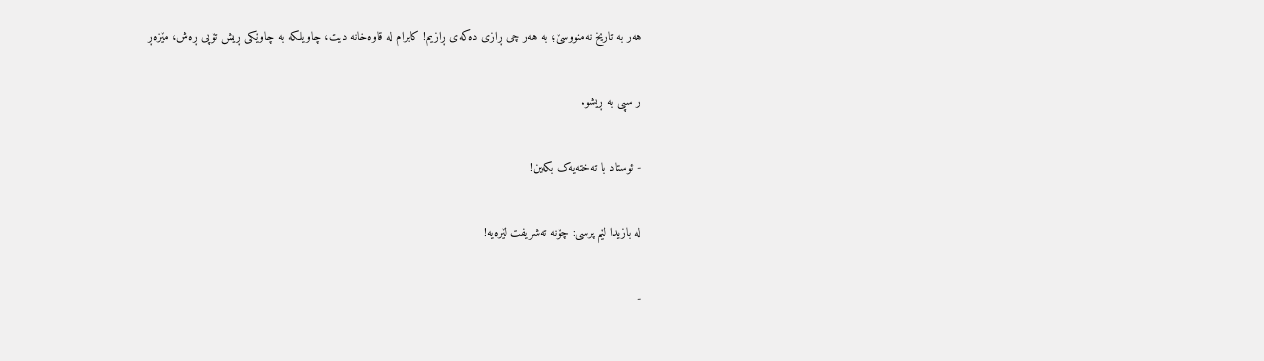هەر بە تاریخ نەمنووسێ؛ بە هەر چی ڕازی دەکەی ڕازیم! کابرام لە قاوەخانە دیت، چاویلکە بە چاوێکی ڕیش تۆپی ڕەش، مێزەڕ

ر سپی بە ڕیشو.

- ئوستاد با تەختەیەک بکەین!

لە بازیدا لێم پرسی: چۆنە تەشریفت لێرەیە!

-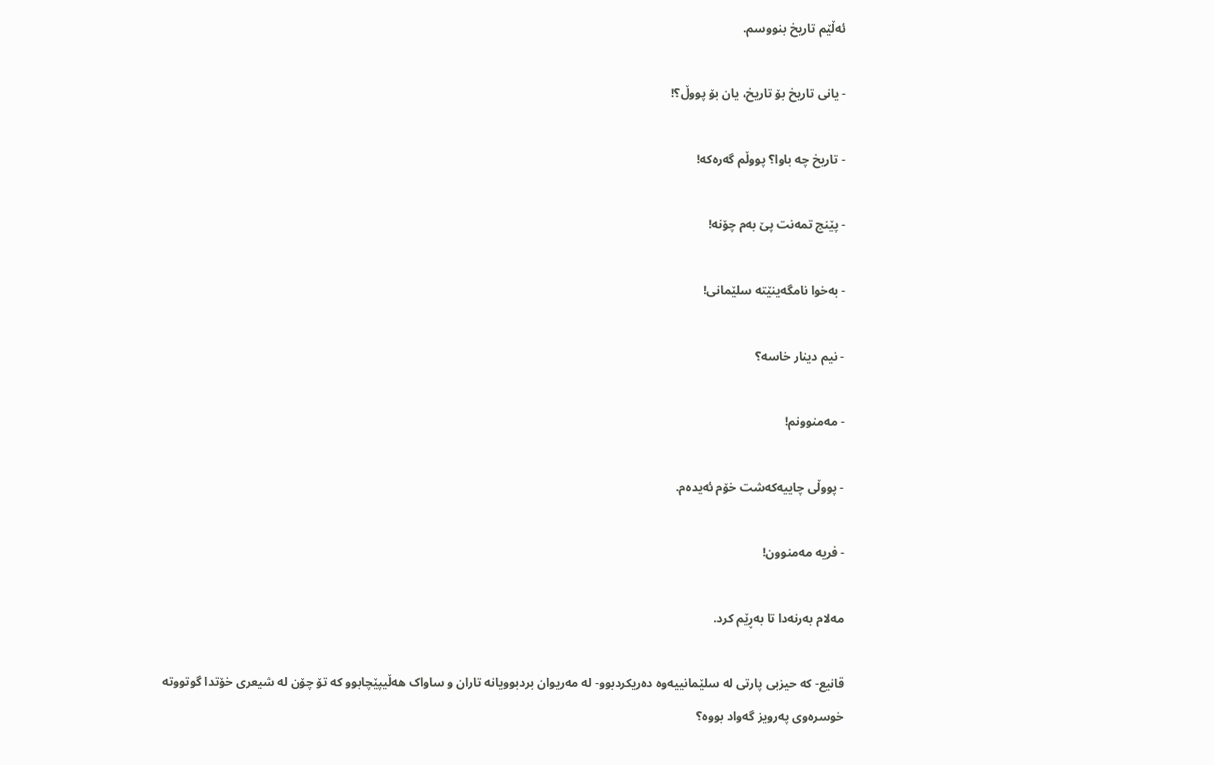ئەڵێم تاریخ بنووسم.

- یانی تاریخ بۆ تاریخ، یان بۆ پووڵ؟!

- تاریخ چە باوا؟ پووڵم گەرەکە!

- پێنج تمەنت پێ بەم چۆنە!

- بەخوا نامگەینێتە سلێمانی!

- نیم دینار خاسە؟

- مەمنوونم!

- پووڵی چاییەکەشت خۆم ئەیدەم.

- فریە مەمنوون!

مەلام بەرنەدا تا بەڕێم کرد.

قانیع- کە حیزبی پارتی لە سلێمانییەوە دەریکردبوو- لە مەریوان بردبوویانە تاران و ساواک هەڵیپێچابوو کە تۆ چۆن لە شیعری خۆتدا گوتووتە خوسرەوی پەرویز گەواد بووە؟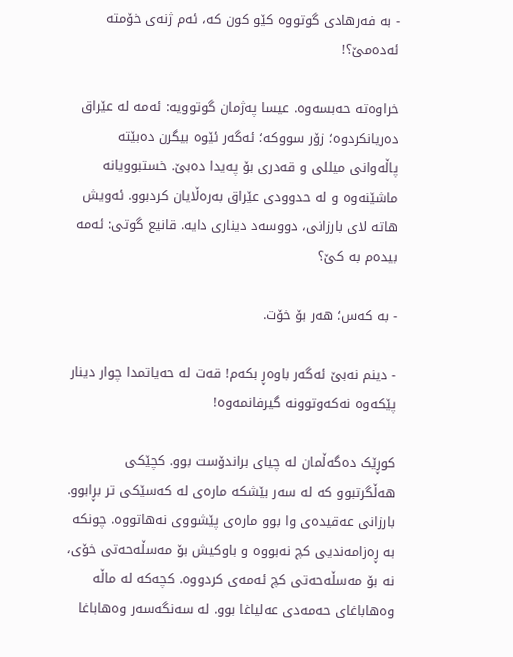- بە فەرهادی گوتووە کێو کون کە، ئەم ژنەی خۆمتە ئەدەمێ؟!

خراوەتە حەبسەوە. عیسا پەژمان گوتوویە: ئەمە لە عێراق دەریانکردوە؛ زۆر سووکە؛ ئەگەر ئێوە بیگرن دەبێتە پاڵەوانی میللی و قەدری بۆ پەیدا دەبێ. خستبوویانە ماشێنەوە و لە حدوودی عێراق بەرەڵایان کردبوو. ئەویش هاتە لای بارزانی، دووسەد دیناری دایە. قانیع گوتی: ئەمە بیدەم بە کێ؟

- بە کەس؛ هەر بۆ خۆت.

- دینم نەبێ ئەگەر باوەڕ بکەم! قەت لە حەیاتمدا چوار دینار پێکەوە نەکەوتوونە گیرفانمەوە!

کوڕێک دەگەڵمان لە چیای براندۆست بوو. کچێکی هەڵگرتبوو کە لە سەر بێشکە مارەی لە کەسێکی تر بڕابوو. بارزانی عەقیدەی وا بوو مارەی پێشووی نەهاتووە. چونکە بە ڕەزامەندیی کچ نەبووە و باوکیش بۆ مەسڵەحەتی خۆی، نە بۆ مەسڵەحەتی کچ ئەمەی کردووە. کچەکە لە ماڵە وەهاباغای حەمەدی عەلیاغا بوو. لە سەنگەسەر وەهاباغا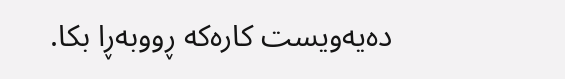دەیەویست کارەکە ڕووبەڕا بکا.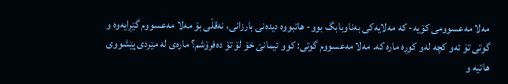مەلا مەعسوومی کۆیە- کە مەلایەکی بەناوبابگ بوو- هاتبووە دیدەنی بارزانی، نەقڵی بۆ مەلا مەعسووم گێڕایەوە و گوتی تۆ ئەو کچە لەو کوڕە مارە کە. مەلا مەعسووم گوتی: کوو ئیمانێ خۆ لۆ تۆ دەفرۆشم؟ مارەی لە مێردی پێشووی هاتیە و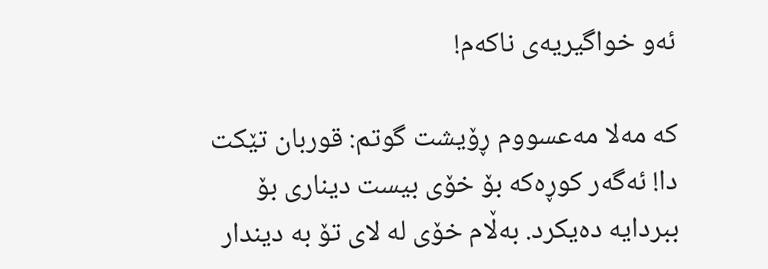ئەو خواگیریەی ناکەم!

کە مەلا مەعسووم ڕۆیشت گوتم: قوربان تێکت دا! ئەگەر کوڕەکە بۆ خۆی بیست دیناری بۆ ببردایە دەیکرد. بەڵام خۆی لە لای تۆ بە دیندار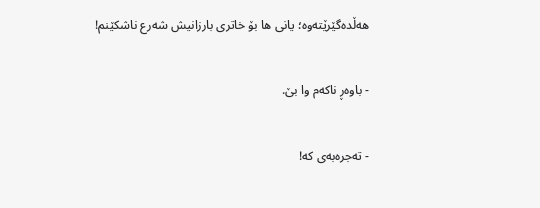هەڵدەگێرێتەوە؛ یانی ها بۆ خاتری بارزانیش شەرع ناشکێنم!

- باوەڕ ناکەم وا بێ.

- تەجرەبەی کە!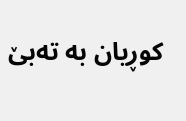کوڕیان بە تەبێ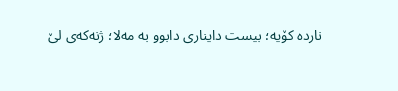ناردە کۆیە؛ بیست دایناری دابوو بە مەلا؛ ژنەکەی لێ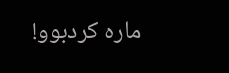مارە کردبوو!